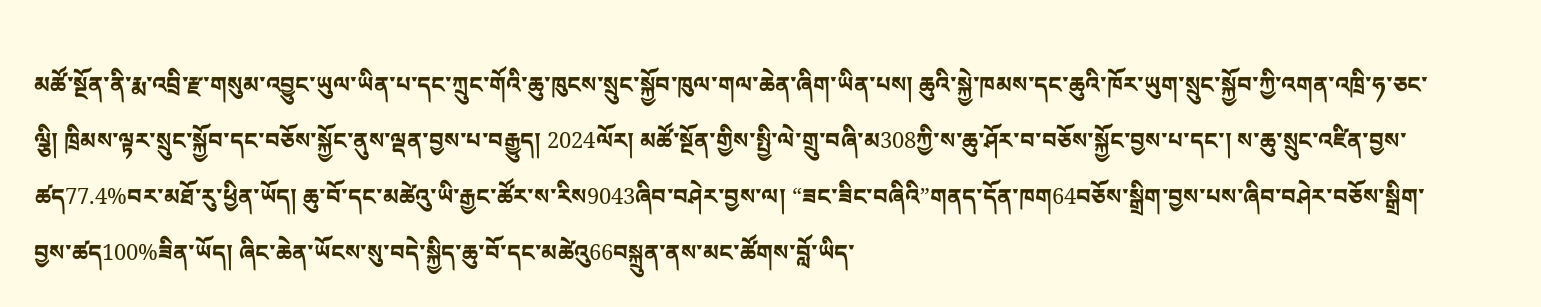མཚོ་སྔོན་ནི་རྨ་འབྲི་རྫ་གསུམ་འབྱུང་ཡུལ་ཡིན་པ་དང་ཀྲུང་གོའི་ཆུ་ཁུངས་སྲུང་སྐྱོབ་ཁུལ་གལ་ཆེན་ཞིག་ཡིན་པས། ཆུའི་སྐྱེ་ཁམས་དང་ཆུའི་ཁོར་ཡུག་སྲུང་སྐྱོབ་ཀྱི་འགན་འཁྲི་ཧ་ཅང་ལྕི། ཁྲིམས་ལྟར་སྲུང་སྐྱོབ་དང་བཅོས་སྐྱོང་ནུས་ལྡན་བྱས་པ་བརྒྱུད། 2024ལོར། མཚོ་སྔོན་གྱིས་སྤྱི་ལེ་གྲུ་བཞི་མ308ཀྱི་ས་ཆུ་ཤོར་བ་བཅོས་སྐྱོང་བྱས་པ་དང་། ས་ཆུ་སྲུང་འཛིན་བྱས་ཚད77.4%བར་མཐོ་རུ་ཕྱིན་ཡོད། ཆུ་བོ་དང་མཚེའུ་ཡི་རྒྱང་ཚོར་ས་རིས9043ཞིབ་བཤེར་བྱས་ལ། “ཟང་ཟིང་བཞིའི”གནད་དོན་ཁག64བཅོས་སྒྲིག་བྱས་པས་ཞིབ་བཤེར་བཅོས་སྒྲིག་བྱས་ཚད100%ཟིན་ཡོད། ཞིང་ཆེན་ཡོངས་སུ་བདེ་སྐྱིད་ཆུ་བོ་དང་མཚེའུ66བསྐྲུན་ནས་མང་ཚོགས་བློ་ཡིད་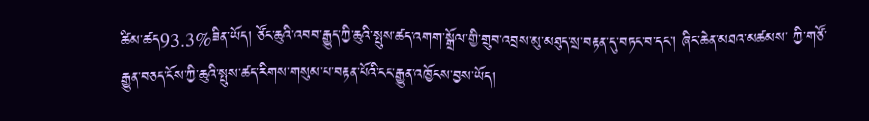ཚིམ་ཚད93.3%ཟིན་ཡོད། ཙོང་ཆུའི་འབབ་རྒྱུད་ཀྱི་ཆུའི་སྤུས་ཚད་འགག་སྒྲོལ་གྱི་གྲུབ་འབྲས་མུ་མཐུད་སྲ་བརྟན་དུ་བཏང་བ་དང་། ཞིང་ཆེན་མཐའ་མཚམས་ ཀྱི་གཙོ་རྒྱུན་བཅད་ངོས་ཀྱི་ཆུའི་སྤུས་ཚད་རིགས་གསུམ་པ་བརྟན་པོའི་ངང་རྒྱུན་འཁྱོངས་བྱས་ཡོད།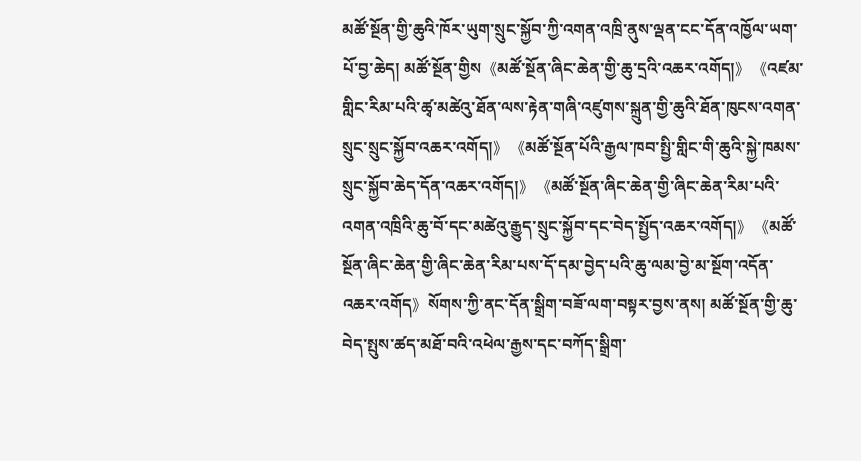མཚོ་སྔོན་གྱི་ཆུའི་ཁོར་ཡུག་སྲུང་སྐྱོབ་ཀྱི་འགན་འཁྲི་ནུས་ལྡན་ངང་དོན་འཁྱོལ་ཡག་པོ་བྱ་ཆེད། མཚོ་སྔོན་གྱིས《མཚོ་སྔོན་ཞིང་ཆེན་གྱི་ཆུ་དྲའི་འཆར་འགོད།》《འཛམ་གླིང་རིམ་པའི་ཚྭ་མཚེའུ་ཐོན་ལས་རྟེན་གཞི་འཛུགས་སྐྲུན་གྱི་ཆུའི་ཐོན་ཁུངས་འགན་སྲུང་སྲུང་སྐྱོབ་འཆར་འགོད།》《མཚོ་སྔོན་པོའི་རྒྱལ་ཁབ་སྤྱི་གླིང་གི་ཆུའི་སྐྱེ་ཁམས་སྲུང་སྐྱོབ་ཆེད་དོན་འཆར་འགོད།》《མཚོ་སྔོན་ཞིང་ཆེན་གྱི་ཞིང་ཆེན་རིམ་པའི་འགན་འཁྲིའི་ཆུ་བོ་དང་མཚེའུ་རྒྱུད་སྲུང་སྐྱོབ་དང་བེད་སྤྱོད་འཆར་འགོད།》《མཚོ་སྔོན་ཞིང་ཆེན་གྱི་ཞིང་ཆེན་རིམ་པས་དོ་དམ་བྱེད་པའི་ཆུ་ལམ་བྱེ་མ་སྔོག་འདོན་འཆར་འགོད》སོགས་ཀྱི་ནང་དོན་སྒྲིག་བཟོ་ལག་བསྟར་བྱས་ནས། མཚོ་སྔོན་གྱི་ཆུ་བེད་སྤུས་ཚད་མཐོ་བའི་འཕེལ་རྒྱས་དང་བཀོད་སྒྲིག་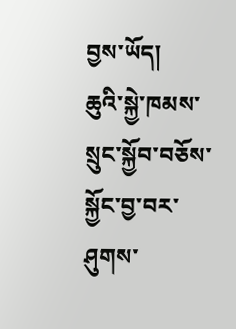བྱས་ཡོད།
ཆུའི་སྐྱེ་ཁམས་སྲུང་སྐྱོབ་བཅོས་སྐྱོང་བྱ་བར་ཤུགས་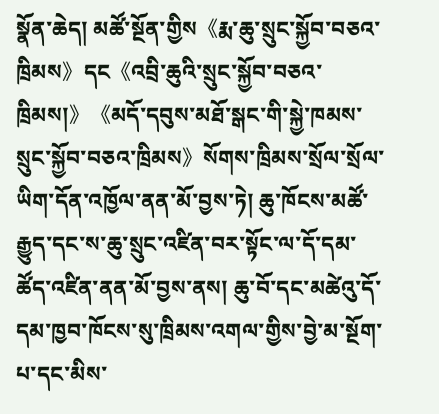སྣོན་ཆེད། མཚོ་སྔོན་གྱིས《རྨ་ཆུ་སྲུང་སྐྱོབ་བཅའ་ཁྲིམས》དང《འབྲི་ཆུའི་སྲུང་སྐྱོབ་བཅའ་ཁྲིམས།》《མདོ་དབུས་མཐོ་སྒང་གི་སྐྱེ་ཁམས་སྲུང་སྐྱོབ་བཅའ་ཁྲིམས》སོགས་ཁྲིམས་སྲོལ་སྲོལ་ཡིག་དོན་འཁྱོལ་ནན་མོ་བྱས་ཏེ། ཆུ་ཁོངས་མཚོ་རྒྱུད་དང་ས་ཆུ་སྲུང་འཛིན་བར་སྟོང་ལ་དོ་དམ་ཚོད་འཛིན་ནན་མོ་བྱས་ནས། ཆུ་བོ་དང་མཚེའུ་དོ་དམ་ཁྱབ་ཁོངས་སུ་ཁྲིམས་འགལ་གྱིས་བྱེ་མ་སྔོག་པ་དང་མིས་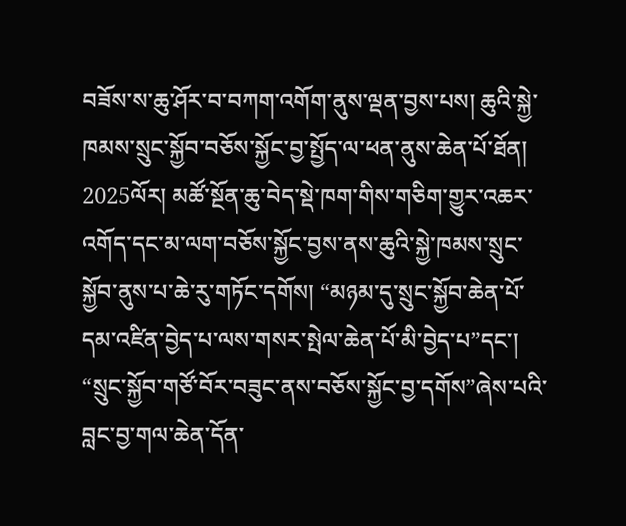བཟོས་ས་ཆུ་ཤོར་བ་བཀག་འགོག་ནུས་ལྡན་བྱས་པས། ཆུའི་སྐྱེ་ཁམས་སྲུང་སྐྱོབ་བཅོས་སྐྱོང་བྱ་སྤྱོད་ལ་ཕན་ནུས་ཆེན་པོ་ཐོན།
2025ལོར། མཚོ་སྔོན་ཆུ་བེད་སྡེ་ཁག་གིས་གཅིག་གྱུར་འཆར་འགོད་དང་མ་ལག་བཅོས་སྐྱོང་བྱས་ནས་ཆུའི་སྐྱེ་ཁམས་སྲུང་སྐྱོབ་ནུས་པ་ཆེ་རུ་གཏོང་དགོས། “མཉམ་དུ་སྲུང་སྐྱོབ་ཆེན་པོ་དམ་འཛིན་བྱེད་པ་ལས་གསར་སྤེལ་ཆེན་པོ་མི་བྱེད་པ”དང་། “སྲུང་སྐྱོབ་གཙོ་བོར་བཟུང་ནས་བཅོས་སྐྱོང་བྱ་དགོས”ཞེས་པའི་བླང་བྱ་གལ་ཆེན་དོན་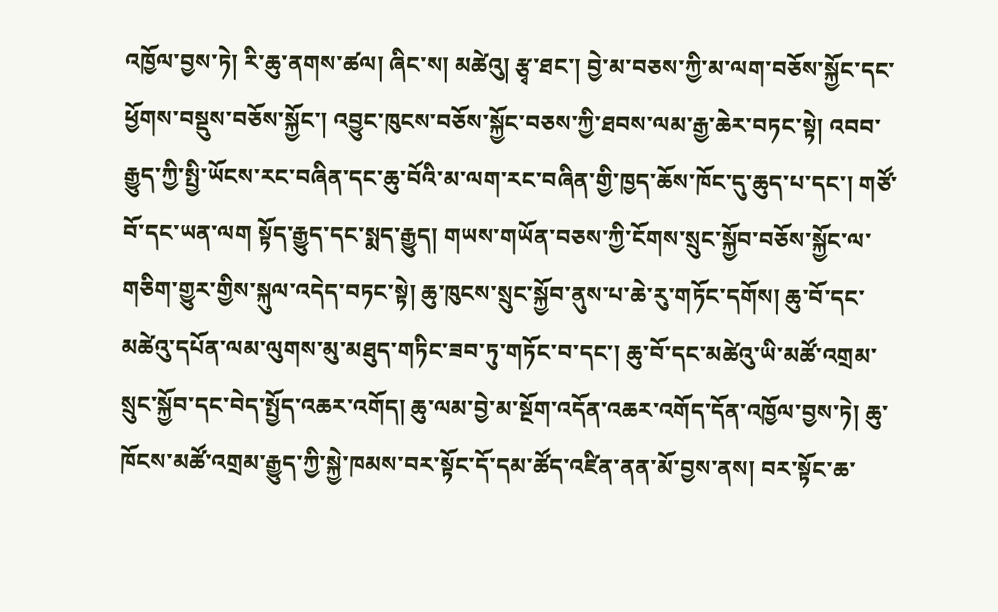འཁྱོལ་བྱས་ཏེ། རི་ཆུ་ནགས་ཚལ། ཞིང་ས། མཚེའུ། རྩྭ་ཐང་། བྱེ་མ་བཅས་ཀྱི་མ་ལག་བཅོས་སྐྱོང་དང་ཕྱོགས་བསྡུས་བཅོས་སྐྱོང་། འབྱུང་ཁུངས་བཅོས་སྐྱོང་བཅས་ཀྱི་ཐབས་ལམ་རྒྱ་ཆེར་བཏང་སྟེ། འབབ་རྒྱུད་ཀྱི་སྤྱི་ཡོངས་རང་བཞིན་དང་ཆུ་བོའི་མ་ལག་རང་བཞིན་གྱི་ཁྱད་ཆོས་ཁོང་དུ་ཆུད་པ་དང་། གཙོ་བོ་དང་ཡན་ལག སྟོད་རྒྱུད་དང་སྨད་རྒྱུད། གཡས་གཡོན་བཅས་ཀྱི་ངོགས་སྲུང་སྐྱོབ་བཅོས་སྐྱོང་ལ་གཅིག་གྱུར་གྱིས་སྐུལ་འདེད་བཏང་སྟེ། ཆུ་ཁུངས་སྲུང་སྐྱོབ་ནུས་པ་ཆེ་རུ་གཏོང་དགོས། ཆུ་བོ་དང་མཚེའུ་དཔོན་ལམ་ལུགས་མུ་མཐུད་གཏིང་ཟབ་ཏུ་གཏོང་བ་དང་། ཆུ་བོ་དང་མཚེའུ་ཡི་མཚོ་འགྲམ་སྲུང་སྐྱོབ་དང་བེད་སྤྱོད་འཆར་འགོད། ཆུ་ལམ་བྱེ་མ་སྔོག་འདོན་འཆར་འགོད་དོན་འཁྱོལ་བྱས་ཏེ། ཆུ་ཁོངས་མཚོ་འགྲམ་རྒྱུད་ཀྱི་སྐྱེ་ཁམས་བར་སྟོང་དོ་དམ་ཚོད་འཛིན་ནན་མོ་བྱས་ནས། བར་སྟོང་ཆ་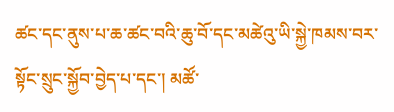ཚང་དང་ནུས་པ་ཆ་ཚང་བའི་ཆུ་བོ་དང་མཚེའུ་ཡི་སྐྱེ་ཁམས་བར་སྟོང་སྲུང་སྐྱོབ་བྱེད་པ་དང་། མཚོ་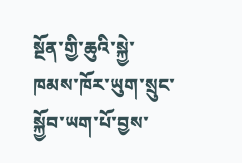སྔོན་གྱི་ཆུའི་སྐྱེ་ཁམས་ཁོར་ཡུག་སྲུང་སྐྱོབ་ཡག་པོ་བྱས་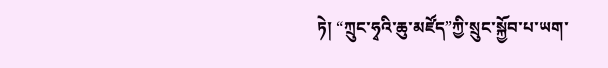ཏེ། “ཀྲུང་ཧྭའི་ཆུ་མཛོད”ཀྱི་སྲུང་སྐྱོབ་པ་ཡག་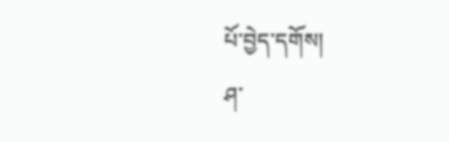པོ་བྱེད་དགོས།
ཤ་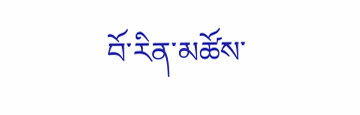བོ་རིན་མཚོས་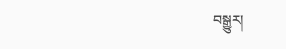བསྒྱུར།